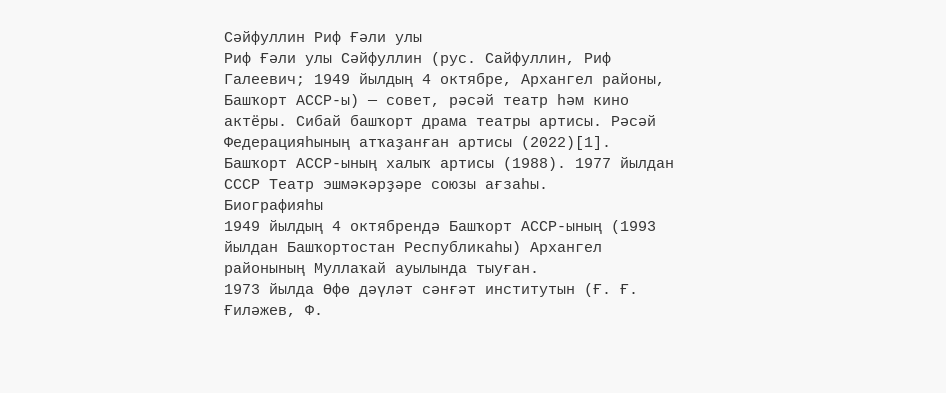Сәйфуллин Риф Ғәли улы
Риф Ғәли улы Сәйфуллин (рус. Сайфуллин, Риф Галеевич; 1949 йылдың 4 октябре, Архангел районы, Башҡорт АССР-ы) — совет, рәсәй театр һәм кино актёры. Сибай башҡорт драма театры артисы. Рәсәй Федерацияһының атҡаҙанған артисы (2022)[1]. Башҡорт АССР-ының халыҡ артисы (1988). 1977 йылдан СССР Театр эшмәкәрҙәре союзы ағзаһы.
Биографияһы
1949 йылдың 4 октябрендә Башҡорт АССР-ының (1993 йылдан Башҡортостан Республикаһы) Архангел районының Муллаҡай ауылында тыуған.
1973 йылда Өфө дәүләт сәнғәт институтын (Ғ. Ғ. Ғиләжев, Ф.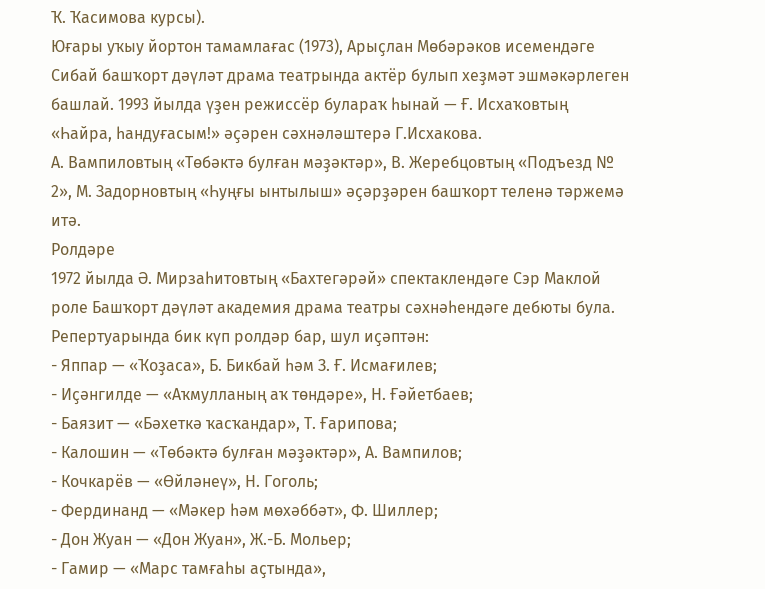Ҡ. Ҡасимова курсы).
Юғары уҡыу йортон тамамлағас (1973), Арыҫлан Мөбәрәков исемендәге Сибай башҡорт дәүләт драма театрында актёр булып хеҙмәт эшмәкәрлеген башлай. 1993 йылда үҙен режиссёр булараҡ һынай — Ғ. Исхаҡовтың «Һайра, һандуғасым!» әҫәрен сәхнәләштерә Г.Исхакова.
А. Вампиловтың «Төбәктә булған мәҙәктәр», В. Жеребцовтың «Подъезд № 2», М. Задорновтың «Һуңғы ынтылыш» әҫәрҙәрен башҡорт теленә тәржемә итә.
Ролдәре
1972 йылда Ә. Мирзаһитовтың «Бахтегәрәй» спектаклендәге Сэр Маклой роле Башҡорт дәүләт академия драма театры сәхнәһендәге дебюты була. Репертуарында бик күп ролдәр бар, шул иҫәптән:
- Яппар — «Ҡоҙаса», Б. Бикбай һәм З. Ғ. Исмағилев;
- Иҫәнгилде — «Аҡмулланың аҡ төндәре», Н. Ғәйетбаев;
- Баязит — «Бәхеткә ҡасҡандар», Т. Ғарипова;
- Калошин — «Төбәктә булған мәҙәктәр», А. Вампилов;
- Кочкарёв — «Өйләнеү», Н. Гоголь;
- Фердинанд — «Мәкер һәм мөхәббәт», Ф. Шиллер;
- Дон Жуан — «Дон Жуан», Ж.-Б. Мольер;
- Гамир — «Марс тамғаһы аҫтында»,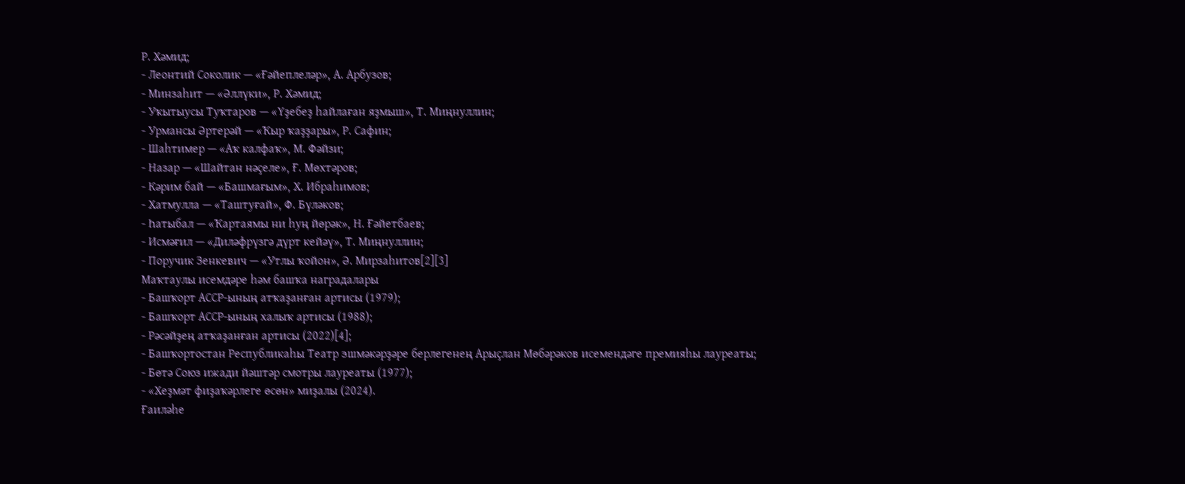Р. Хәмид;
- Леонтий Соколик — «Ғәйеплеләр», А. Арбузов;
- Минзаһит — «Әллүки», Р. Хәмид;
- Уҡытыусы Туҡтаров — «Үҙебеҙ һайлаған яҙмыш», Т. Миңнуллин;
- Урмансы Әртерәй — «Ҡыр ҡаҙҙары», Р. Сафин;
- Шаһтимер — «Аҡ калфаҡ», М. Фәйзи;
- Назар — «Шайтан нәҫеле», Ғ. Мөхтәров;
- Кәрим бай — «Башмағым», Х. Ибраһимов;
- Хатмулла — «Таштуғай», Ф. Бүләков;
- Һатыбал — «Ҡартаямы ни һуң йөрәк», Н. Ғәйетбаев;
- Исмәғил — «Диләфрүзгә дүрт кейәү», Т. Миңнуллин;
- Поручик Зенкевич — «Утлы ҡойон», Ә. Мирзаһитов[2][3]
Маҡтаулы исемдәре һәм башҡа наградалары
- Башҡорт АССР-ының атҡаҙанған артисы (1979);
- Башҡорт АССР-ының халыҡ артисы (1988);
- Рәсәйҙең атҡаҙанған артисы (2022)[4];
- Башҡортостан Республикаһы Театр эшмәкәрҙәре берлегенең Арыҫлан Мөбәрәков исемендәге премияһы лауреаты;
- Бөтә Союз ижади йәштәр смотры лауреаты (1977);
- «Хеҙмәт фиҙаҡәрлеге өсөн» миҙалы (2024).
Ғаиләһе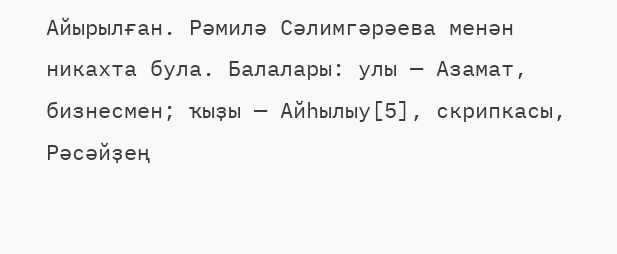Айырылған. Рәмилә Сәлимгәрәева менән никахта була. Балалары: улы — Азамат, бизнесмен; ҡыҙы — Айһылыу[5], скрипкасы, Рәсәйҙең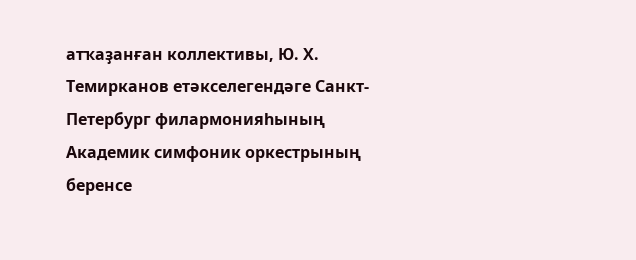атҡаҙанған коллективы, Ю. Х. Темирканов етәкселегендәге Санкт-Петербург филармонияһының Академик симфоник оркестрының беренсе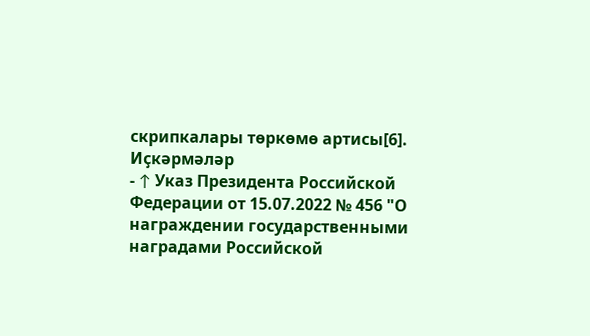скрипкалары төркөмө артисы[6].
Иҫкәрмәләр
- ↑ Указ Президента Российской Федерации от 15.07.2022 № 456 "О награждении государственными наградами Российской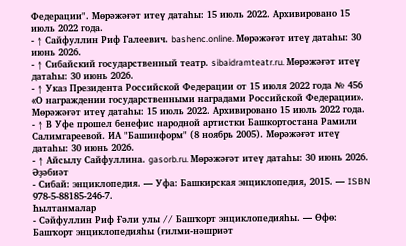Федерации". Мөрәжәғәт итеү датаһы: 15 июль 2022. Архивировано 15 июль 2022 года.
- ↑ Сайфуллин Риф Галеевич. bashenc.online. Мөрәжәғәт итеү датаһы: 30 июнь 2026.
- ↑ Сибайский государственный театр. sibaidramteatr.ru. Мөрәжәғәт итеү датаһы: 30 июнь 2026.
- ↑ Указ Президента Российской Федерации от 15 июля 2022 года № 456 «О награждении государственными наградами Российской Федерации». Мөрәжәғәт итеү датаһы: 15 июль 2022. Архивировано 15 июль 2022 года.
- ↑ В Уфе прошел бенефис народной артистки Башкортостана Рамили Салимгареевой. ИА "Башинформ" (8 ноябрь 2005). Мөрәжәғәт итеү датаһы: 30 июнь 2026.
- ↑ Айсылу Сайфуллина. gasorb.ru. Мөрәжәғәт итеү датаһы: 30 июнь 2026.
Әҙәбиәт
- Сибай: энциклопедия. — Уфа: Башкирская энциклопедия, 2015. — ISBN 978-5-88185-246-7.
Һылтанмалар
- Сәйфуллин Риф Ғәли улы // Башҡорт энциклопедияһы. — Өфө: Башҡорт энциклопедияһы (ғилми-нәшриәт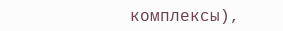комплексы),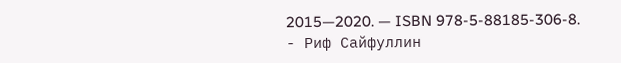2015—2020. — ISBN 978-5-88185-306-8.
- Риф Сайфуллин